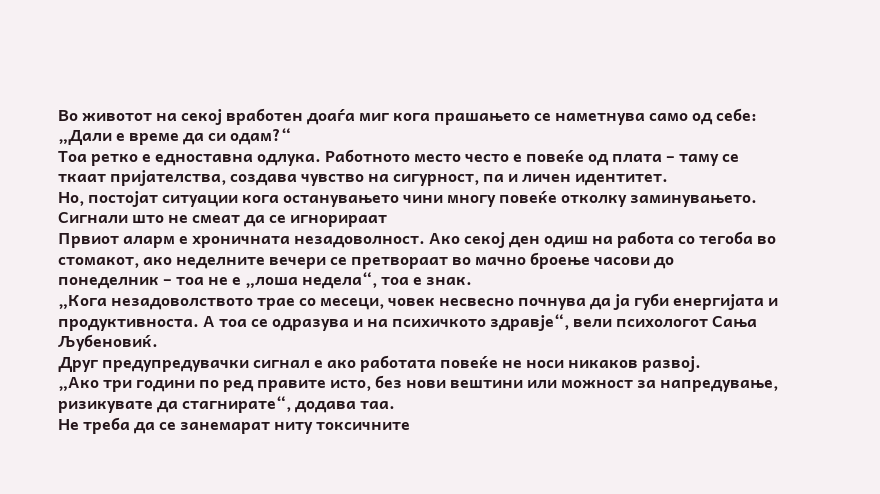Во животот на секој вработен доаѓа миг кога прашањето се наметнува само од себе: „Дали е време да си одам?“
Тоа ретко е едноставна одлука. Работното место често е повеќе од плата – таму се ткаат пријателства, создава чувство на сигурност, па и личен идентитет.
Но, постојат ситуации кога останувањето чини многу повеќе отколку заминувањето.
Сигнали што не смеат да се игнорираат
Првиот аларм е хроничната незадоволност. Ако секој ден одиш на работа со тегоба во стомакот, ако неделните вечери се претвораат во мачно броење часови до понеделник – тоа не е „лоша недела“, тоа е знак.
„Кога незадоволството трае со месеци, човек несвесно почнува да ја губи енергијата и продуктивноста. А тоа се одразува и на психичкото здравје“, вели психологот Сања Љубеновиќ.
Друг предупредувачки сигнал е ако работата повеќе не носи никаков развој.
„Ако три години по ред правите исто, без нови вештини или можност за напредување, ризикувате да стагнирате“, додава таа.
Не треба да се занемарат ниту токсичните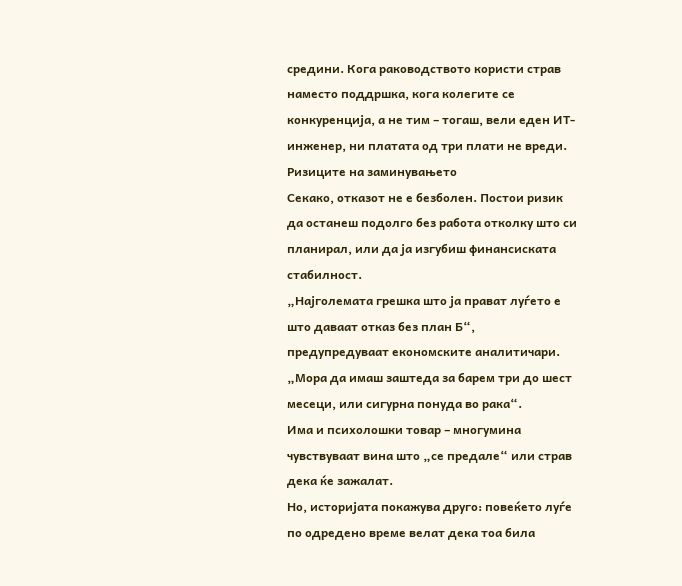средини. Кога раководството користи страв наместо поддршка, кога колегите се конкуренција, а не тим – тогаш, вели еден ИТ-инженер, ни платата од три плати не вреди.
Ризиците на заминувањето
Секако, отказот не е безболен. Постои ризик да останеш подолго без работа отколку што си планирал, или да ја изгубиш финансиската стабилност.
„Најголемата грешка што ја прават луѓето е што даваат отказ без план Б“, предупредуваат економските аналитичари. „Мора да имаш заштеда за барем три до шест месеци, или сигурна понуда во рака“.
Има и психолошки товар – многумина чувствуваат вина што „се предале“ или страв дека ќе зажалат.
Но, историјата покажува друго: повеќето луѓе по одредено време велат дека тоа била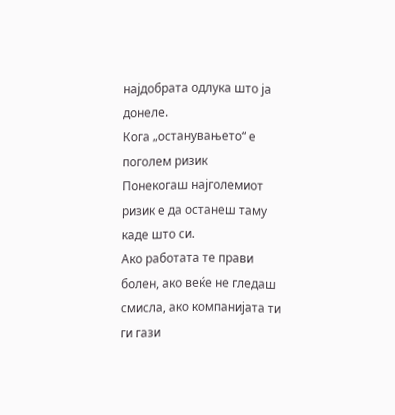најдобрата одлука што ја донеле.
Кога „останувањето“ е поголем ризик
Понекогаш најголемиот ризик е да останеш таму каде што си.
Ако работата те прави болен, ако веќе не гледаш смисла, ако компанијата ти ги гази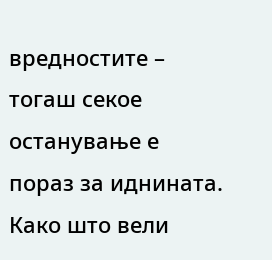вредностите – тогаш секое останување е пораз за иднината.
Како што вели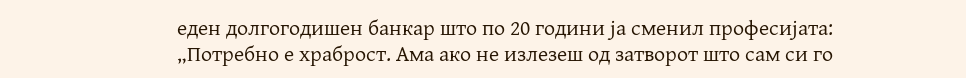еден долгогодишен банкар што по 20 години ја сменил професијата:
„Потребно е храброст. Ама ако не излезеш од затворот што сам си го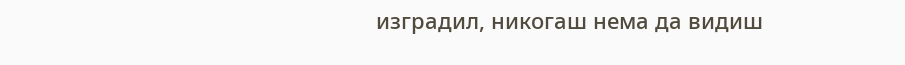изградил, никогаш нема да видиш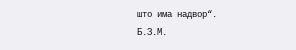што има надвор“.
Б.З.М.